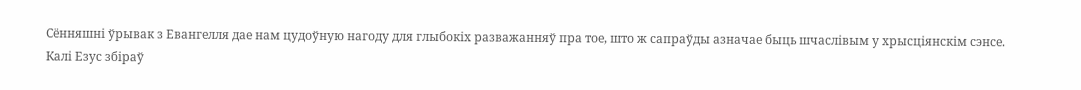Сённяшні ўрывак з Евангелля дае нам цудоўную нагоду для глыбокіх разважанняў пра тое, што ж сапраўды азначае быць шчаслівым у хрысціянскім сэнсе.
Калі Езус збіраў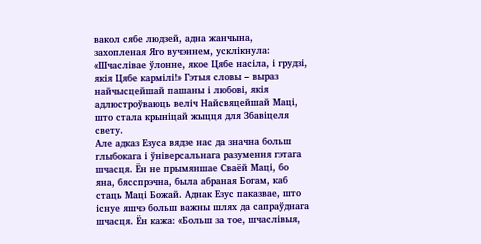вакол сябе людзей, адна жанчына, захопленая Яго вучэннем, усклікнула: «Шчаслівае ўлонне, якое Цябе насіла, і грудзі, якія Цябе кармілі!» Гэтыя словы – выраз найчысцейшай пашаны і любові, якія адлюстроўваюць веліч Найсвяцейшай Маці, што стала крыніцай жыцця для Збавіцеля свету.
Але адказ Езуса вядзе нас да значна больш глыбокага і ўніверсальнага разумення гэтага шчасця. Ён не прымяншае Сваёй Маці, бо яна, бясспрэчна, была абраная Богам, каб стаць Маці Божай. Аднак Езус паказвае, што існуе яшчэ больш важны шлях да сапраўднага шчасця. Ён кажа: «Больш за тое, шчаслівыя,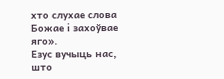хто слухае слова Божае і захоўвае яго».
Езус вучыць нас, што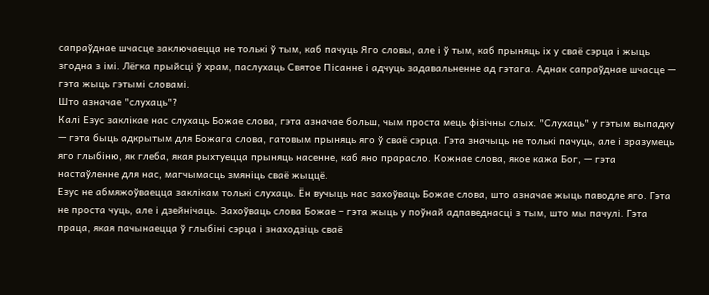сапраўднае шчасце заключаецца не толькі ў тым, каб пачуць Яго словы, але і ў тым, каб прыняць іх у сваё сэрца і жыць згодна з імі. Лёгка прыйсці ў храм, паслухаць Святое Пісанне і адчуць задавальненне ад гэтага. Аднак сапраўднае шчасце — гэта жыць гэтымі словамі.
Што азначае "слухаць"?
Калі Езус заклікае нас слухаць Божае слова, гэта азначае больш, чым проста мець фізічны слых. "Слухаць" у гэтым выпадку — гэта быць адкрытым для Божага слова, гатовым прыняць яго ў сваё сэрца. Гэта значыць не толькі пачуць, але і зразумець яго глыбіню, як глеба, якая рыхтуецца прыняць насенне, каб яно прарасло. Кожнае слова, якое кажа Бог, — гэта настаўленне для нас, магчымасць змяніць сваё жыццё.
Езус не абмяжоўваецца заклікам толькі слухаць. Ён вучыць нас захоўваць Божае слова, што азначае жыць паводле яго. Гэта не проста чуць, але і дзейнічаць. Захоўваць слова Божае – гэта жыць у поўнай адпаведнасці з тым, што мы пачулі. Гэта праца, якая пачынаецца ў глыбіні сэрца і знаходзіць сваё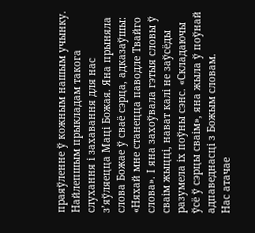праяўленне ў кожным нашым учынку.
Найлепшым прыкладам такога слухання і захавання для нас з’яўляецца Маці Божая. Яна прыняла слова Божае ў сваё сэрца, адказаўшы: «Няхай мне станецца паводле Твайго слова». І яна захоўвала гэтыя словы ў сваім жыцці, нават калі не заўсёды разумела іх поўны сэнс. «Складаючы ўсё ў сэрцы сваім», яна жыла ў поўнай адпаведнасці з Божым словам.
Нас атачае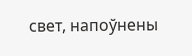свет, напоўнены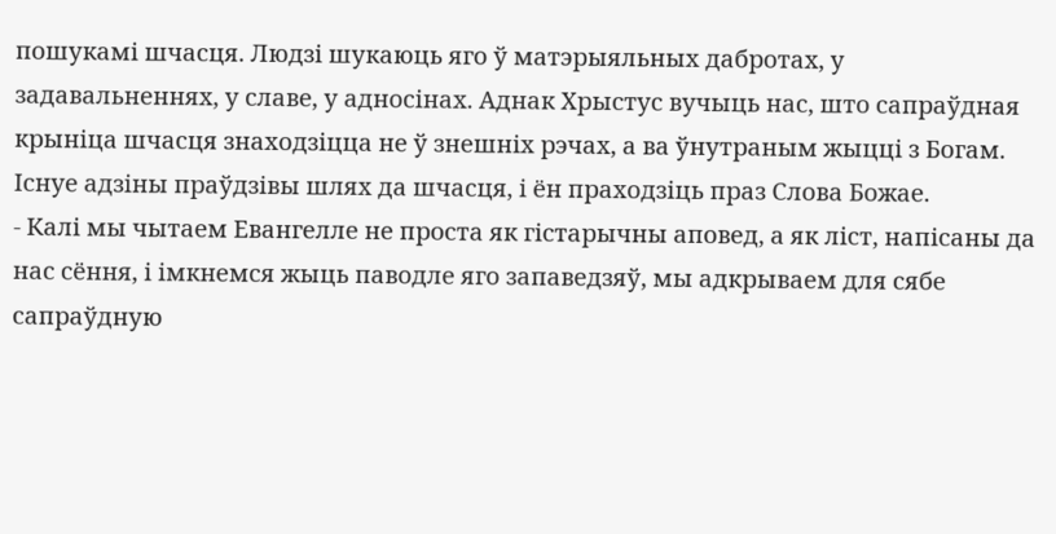пошукамі шчасця. Людзі шукаюць яго ў матэрыяльных дабротах, у задавальненнях, у славе, у адносінах. Аднак Хрыстус вучыць нас, што сапраўдная крыніца шчасця знаходзіцца не ў знешніх рэчах, а ва ўнутраным жыцці з Богам. Існуе адзіны праўдзівы шлях да шчасця, і ён праходзіць праз Слова Божае.
- Калі мы чытаем Евангелле не проста як гістарычны аповед, а як ліст, напісаны да нас сёння, і імкнемся жыць паводле яго запаведзяў, мы адкрываем для сябе сапраўдную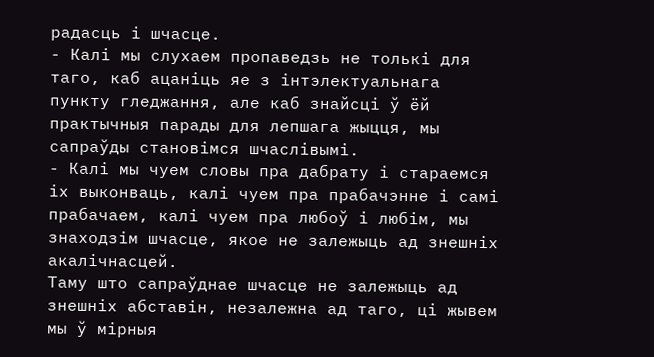радасць і шчасце.
- Калі мы слухаем пропаведзь не толькі для таго, каб ацаніць яе з інтэлектуальнага пункту гледжання, але каб знайсці ў ёй практычныя парады для лепшага жыцця, мы сапраўды становімся шчаслівымі.
- Калі мы чуем словы пра дабрату і стараемся іх выконваць, калі чуем пра прабачэнне і самі прабачаем, калі чуем пра любоў і любім, мы знаходзім шчасце, якое не залежыць ад знешніх акалічнасцей.
Таму што сапраўднае шчасце не залежыць ад знешніх абставін, незалежна ад таго, ці жывем мы ў мірныя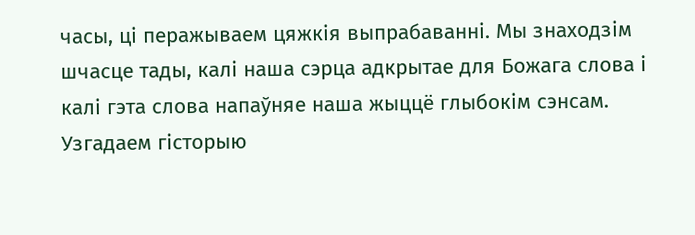часы, ці перажываем цяжкія выпрабаванні. Мы знаходзім шчасце тады, калі наша сэрца адкрытае для Божага слова і калі гэта слова напаўняе наша жыццё глыбокім сэнсам.
Узгадаем гісторыю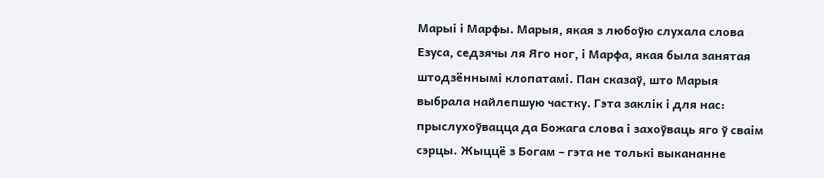Марыі і Марфы. Марыя, якая з любоўю слухала слова Езуса, седзячы ля Яго ног, і Марфа, якая была занятая штодзённымі клопатамі. Пан сказаў, што Марыя выбрала найлепшую частку. Гэта заклік і для нас: прыслухоўвацца да Божага слова і захоўваць яго ў сваім сэрцы. Жыццё з Богам – гэта не толькі выкананне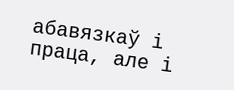абавязкаў і праца, але і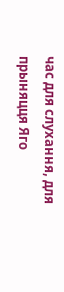час для слухання, для прыняцця Яго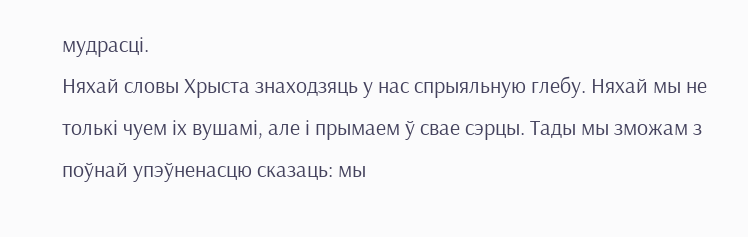мудрасці.
Няхай словы Хрыста знаходзяць у нас спрыяльную глебу. Няхай мы не толькі чуем іх вушамі, але і прымаем ў свае сэрцы. Тады мы зможам з поўнай упэўненасцю сказаць: мы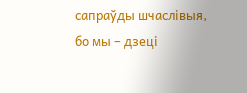сапраўды шчаслівыя, бо мы – дзеці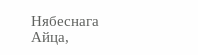Нябеснага Айца,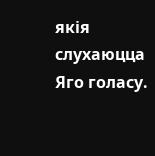якія слухаюцца Яго голасу.